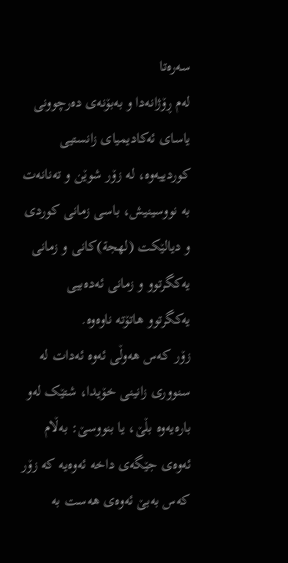سەرەتا
لەم ڕۆژانەدا و بەبۆنەی دەرچوونی یاسای ئەکادیمیای زانستیی کوردییەوە، لە زۆر شوێن و تەنانەت بە نووسینیش، باسی زمانی کوردی و دیالێکت (لهجة)کانی و زمانی یەکگرتوو و زمانی ئەدەبیی یەکگرتوو هاتۆتە ناوەوە.
زۆر کەس هەوڵی ئەوە ئەدات لە سنووری زانینی خۆیدا، شتێک لەو بارەیەوە بڵێ، یا بنووسێ: بەڵام ئەوەی جێگەی داخە ئەوەیە کە زۆر کەس بەبێ ئەوەی هەست بە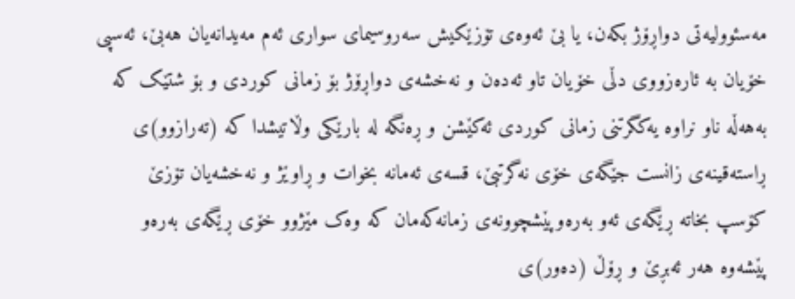مەسئوولیەتی دواڕۆژ بکەن، یا بێ ئەوەی تۆزێکیش سەروسیمای سواری ئەم مەیدانەیان هەبێ، ئەسپی خۆیان بە ئارەزووی دڵی خۆیان تاو ئەدەن و نەخشەی دواڕۆژ بۆ زمانی کوردی و بۆ شتێک کە بەهەڵە ناو نراوە یەکگرتنی زمانی کوردی ئەکێشن و ڕەنگە لە بارێکی وڵاتیشدا کە (تەرازوو)ی ڕاستەقینەی زانست جێگەی خۆی نەگرتبێ، قسەی ئەمانە بخوات و ڕاوێژ و نەخشەیان تۆزێ کۆسپ بخاتە ڕێگەی ئەو بەرەوپێشچوونەی زمانەکەمان کە وەک مێژوو خۆی ڕێگەی بەرەو پێشەوە هەر ئەبڕێ و ڕۆڵ (دەور)ی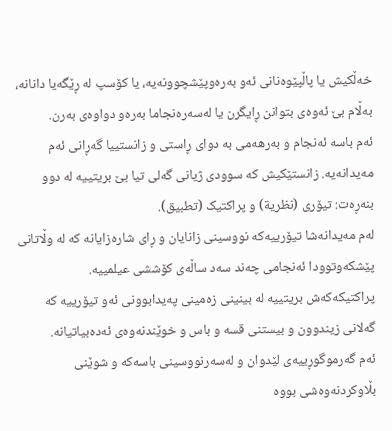خەڵکیش یا پاڵپێوەنانی ئەو بەرەوپێشچوونەیە، یا کۆسپ لە ڕێگەیا دانانە، بەڵام بێ ئەوەی بتوانن ڕایگرن یا لەسەرەنجاما بەرەو دواوەی بەرن.
ئەم باسە ئەنجام و بەرهەمی بە دوای ڕاستی و زانستییا گەڕانی ئەم مەیدانەیە. زانستێکیش کە سوودی ژیانی گەلی تیا بێ بریتییە لە دوو بنەڕەت: تیۆری (نظریة) و پراکتیک (تطبیق).
لەم مەیدانەشا تیۆرییەکە نووسینی زانایان و ڕای شارەزایانە کە لە وڵاتانی پێشکەوتوودا ئەنجامی چەند سەد ساڵەی کۆششی عیلمییە.
پراکتیکەکەش بریتییە لە بینینی زەمینی پەیدابوونی ئەو تیۆرییە کە گەلانی زیندوون و بیستنی قسە و باس و خوێندنەوەی ئەدەبیاتیانە.
ئەم گەرموگوڕییەی لێدوان و لەسەرنووسینی باسەکە و شوێنی بڵاوکردنەوەشی بووە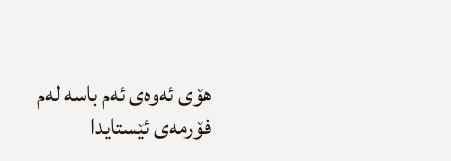هۆی ئەوەی ئەم باسە لەم فۆرمەی ئێستایدا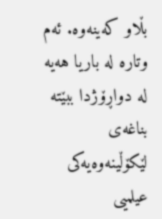بڵاو کەینەوە. ئەم وتارە لە باریا هەیە لە دواڕۆژدا ببێتە بناغەی لێکۆڵینەوەیەکی عیلمیی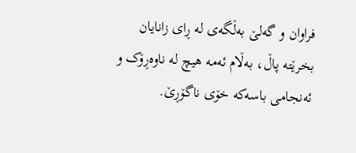فراوان و گەلێ بەڵگەی لە ڕای زانایان بخرێتە پاڵ، بەڵام ئەمە هیچ لە ناوەڕۆک و ئەنجامی باسەکە خۆی ناگۆڕێ.